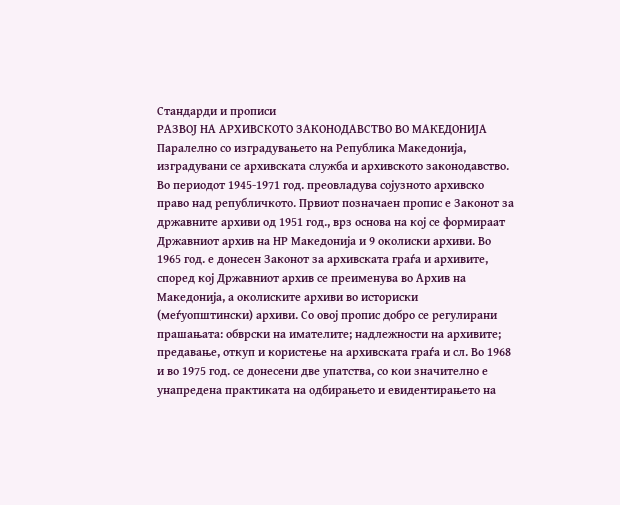Стандарди и прописи
РАЗВОЈ НА АРХИВСКОТО ЗАКОНОДАВСТВО ВО МАКЕДОНИЈА Паралелно со изградувањето на Република Македонија, изградувани се архивската служба и архивското законодавство. Во периодот 1945-1971 год. преовладува сојузното архивско право над републичкото. Првиот позначаен пропис е Законот за државните архиви од 1951 год., врз основа на кој се формираат Државниот архив на НР Македонија и 9 околиски архиви. Во 1965 год. е донесен Законот за архивската граѓа и архивите, според кој Државниот архив се преименува во Архив на Македонија, а околиските архиви во историски (меѓуопштински) архиви. Со овој пропис добро се регулирани прашањата: обврски на имателите; надлежности на архивите; предавање, откуп и користење на архивската граѓа и сл. Во 1968 и во 1975 год. се донесени две упатства, со кои значително е унапредена практиката на одбирањето и евидентирањето на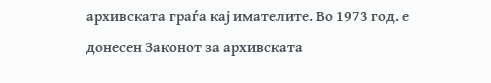архивската граѓа кај имателите. Во 1973 год. е донесен Законот за архивската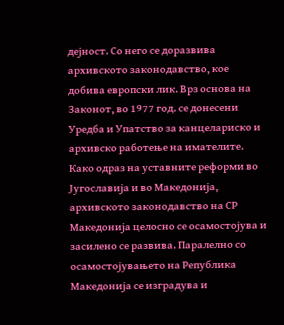дејност. Со него се доразвива архивското законодавство, кое добива европски лик. Врз основа на Законот, во 1977 год. се донесени Уредба и Упатство за канцелариско и архивско работење на имателите. Како одраз на уставните реформи во Југославија и во Македонија, архивското законодавство на СР Македонија целосно се осамостојува и засилено се развива. Паралелно со осамостојувањето на Република Македонија се изградува и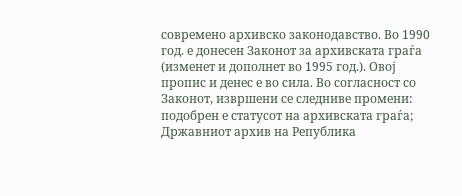современо архивско законодавство. Во 1990 год. е донесен Законот за архивската граѓа (изменет и дополнет во 1995 год.). Овој пропис и денес е во сила. Во согласност со Законот, извршени се следниве промени: подобрен е статусот на архивската граѓа; Државниот архив на Република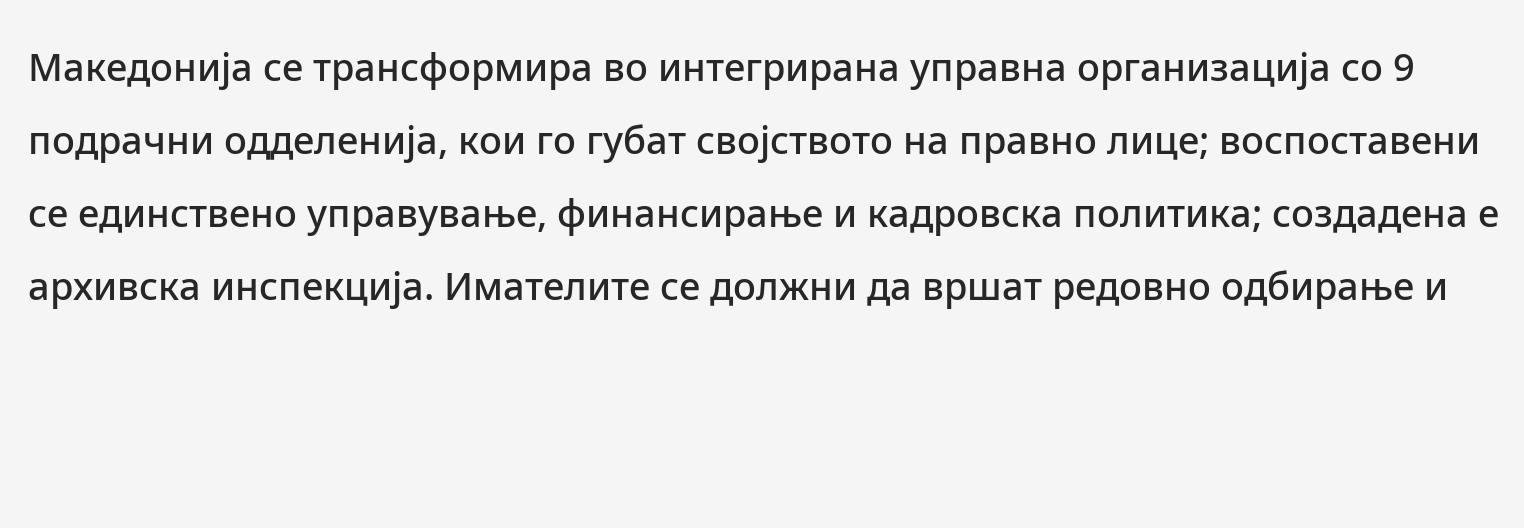Македонија се трансформира во интегрирана управна организација со 9 подрачни одделенија, кои го губат својството на правно лице; воспоставени се единствено управување, финансирање и кадровска политика; создадена е архивска инспекција. Имателите се должни да вршат редовно одбирање и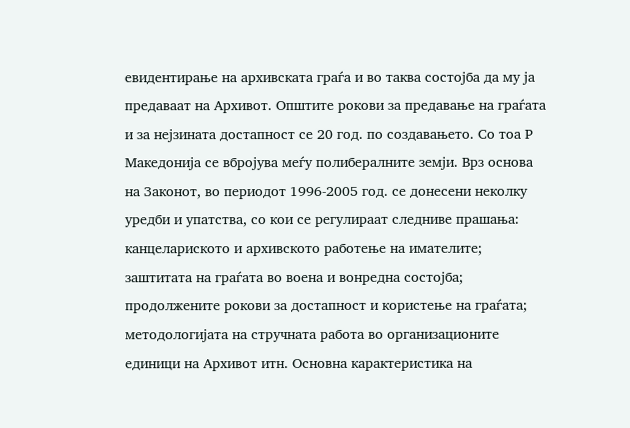евидентирање на архивската граѓа и во таква состојба да му ја предаваат на Архивот. Општите рокови за предавање на граѓата и за нејзината достапност се 20 год. по создавањето. Со тоа Р Македонија се вбројува меѓу полибералните земји. Врз основа на Законот, во периодот 1996-2005 год. се донесени неколку уредби и упатства, со кои се регулираат следниве прашања: канцелариското и архивското работење на имателите; заштитата на граѓата во воена и вонредна состојба; продолжените рокови за достапност и користење на граѓата; методологијата на стручната работа во организационите единици на Архивот итн. Основна карактеристика на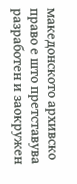македонското архивско право е што претставува разработен и заокружен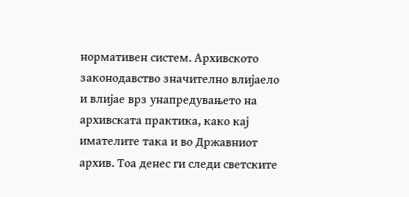нормативен систем. Архивското законодавство значително влијаело и влијае врз унапредувањето на архивската практика, како кај имателите така и во Државниот архив. Тоа денес ги следи светските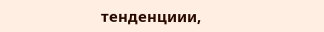тенденциии,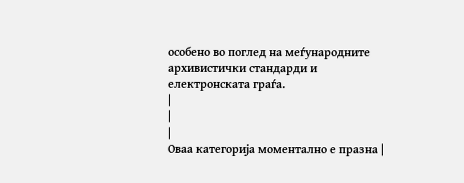особено во поглед на меѓународните архивистички стандарди и електронската граѓа.
|
|
|
Оваа категорија моментално е празна |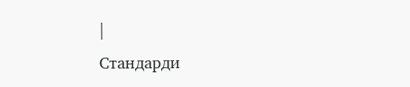|
Стандарди